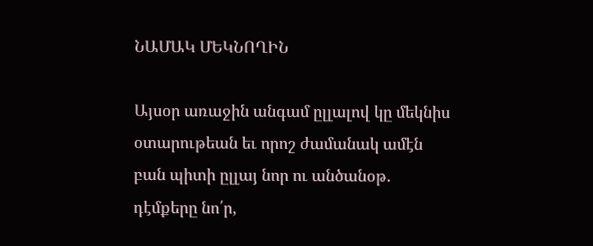ՆԱՄԱԿ ՄԵԿՆՈՂԻՆ

Այսօր առաջին անգամ ըլլալով կը մեկնիս օտարութեան եւ որոշ ժամանակ ամէն բան պիտի ըլլայ նոր ու անծանօթ. դէմքերը նո՛ր,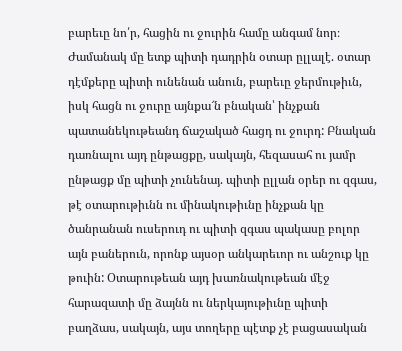բարեւը նո՛ր, հացին ու ջուրին համը անգամ նոր։ Ժամանակ մը ետք պիտի դադրին օտար ըլլալէ. օտար դէմքերը պիտի ունենան անուն, բարեւը ջերմութիւն, իսկ հացն ու ջուրը այնքա՜ն բնական՝ ինչքան պատանեկութեանդ ճաշակած հացդ ու ջուրդ: Բնական դառնալու այդ ընթացքը, սակայն, հեզասահ ու յամր ընթացք մը պիտի չունենայ. պիտի ըլլան օրեր ու զգաս, թէ օտարութիւնն ու մինակութիւնը ինչքան կը ծանրանան ուսերուդ ու պիտի զգաս պակասը բոլոր այն բաներուն, որոնք այսօր անկարեւոր ու անշուք կը թուին: Օտարութեան այդ խառնակութեան մէջ հարազատի մը ձայնն ու ներկայութիւնը պիտի բաղձաս, սակայն, այս տողերը պէտք չէ բացասական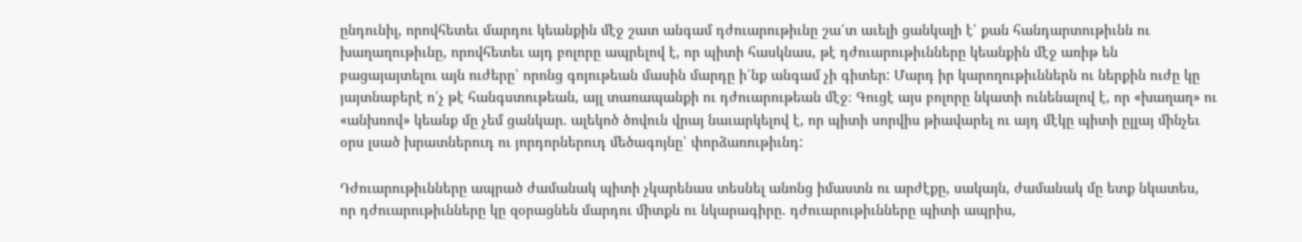ընդունիլ, որովհետեւ մարդու կեանքին մէջ շատ անգամ դժուարութիւնը շա՛տ աւելի ցանկալի է՝ քան հանդարտութիւնն ու խաղաղութիւնը, որովհետեւ այդ բոլորը ապրելով է, որ պիտի հասկնաս, թէ դժուարութիւնները կեանքին մէջ առիթ են բացայայտելու այն ուժերը՝ որոնց գոյութեան մասին մարդը ի՛նք անգամ չի գիտեր: Մարդ իր կարողութիւններն ու ներքին ուժը կը յայտնաբերէ ո՛չ թէ հանգստութեան, այլ տառապանքի ու դժուարութեան մէջ։ Գուցէ այս բոլորը նկատի ունենալով է, որ «խաղաղ» ու «անխռով» կեանք մը չեմ ցանկար. ալեկոծ ծովուն վրայ նաւարկելով է, որ պիտի սորվիս թիավարել ու այդ մէկը պիտի ըլլայ մինչեւ օրս լսած խրատներուդ ու յորդորներուդ մեծագոյնը՝ փորձառութիւնդ:

Դժուարութիւնները ապրած ժամանակ պիտի չկարենաս տեսնել անոնց իմաստն ու արժէքը, սակայն, ժամանակ մը ետք նկատես, որ դժուարութիւնները կը զօրացնեն մարդու միտքն ու նկարագիրը. դժուարութիւնները պիտի ապրիս,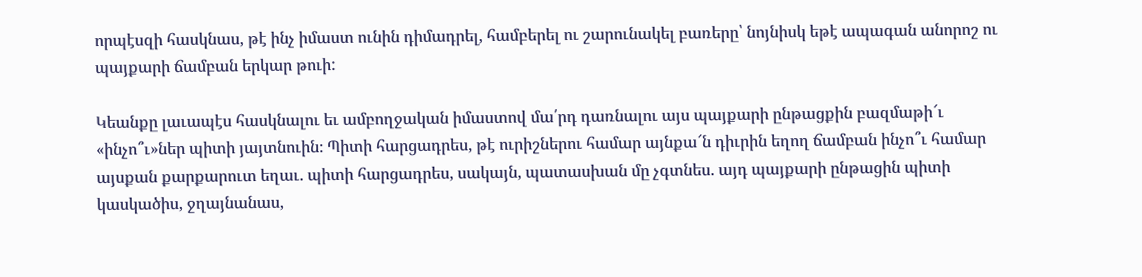որպէսզի հասկնաս, թէ ինչ իմաստ ունին դիմադրել, համբերել ու շարունակել բառերը՝ նոյնիսկ եթէ ապագան անորոշ ու պայքարի ճամբան երկար թուի:

Կեանքը լաւապէս հասկնալու եւ ամբողջական իմաստով մա՛րդ դառնալու այս պայքարի ընթացքին բազմաթի՜ւ «ինչո՞ւ»ներ պիտի յայտնուին։ Պիտի հարցադրես, թէ ուրիշներու համար այնքա՜ն դիւրին եղող ճամբան ինչո՞ւ համար այսքան քարքարուտ եղաւ. պիտի հարցադրես, սակայն, պատասխան մը չգտնես. այդ պայքարի ընթացին պիտի կասկածիս, ջղայնանաս,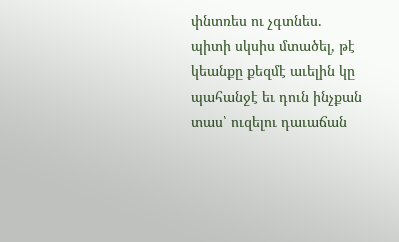փնտռես ու չգտնես.  պիտի սկսիս մտածել, թէ կեանքը քեզմէ աւելին կը պահանջէ եւ դուն ինչքան տաս՝ ուզելու դաւաճան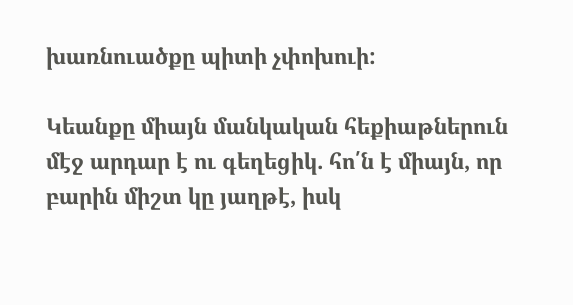խառնուածքը պիտի չփոխուի:

Կեանքը միայն մանկական հեքիաթներուն մէջ արդար է ու գեղեցիկ. հո՛ն է միայն, որ բարին միշտ կը յաղթէ, իսկ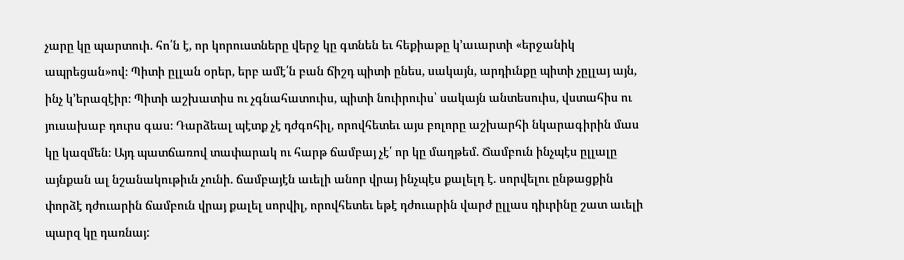չարը կը պարտուի. հո՛ն է, որ կորուստները վերջ կը գտնեն եւ հեքիաթը կ՚աւարտի «երջանիկ ապրեցան»ով։ Պիտի ըլլան օրեր, երբ ամէ՛ն բան ճիշդ պիտի ընես, սակայն, արդիւնքը պիտի չըլլայ այն, ինչ կ՚երազէիր։ Պիտի աշխատիս ու չգնահատուիս, պիտի նուիրուիս՝ սակայն անտեսուիս, վստահիս ու յուսախաբ դուրս գաս։ Դարձեալ պէտք չէ դժգոհիլ, որովհետեւ այս բոլորը աշխարհի նկարագիրին մաս կը կազմեն։ Այդ պատճառով տափարակ ու հարթ ճամբայ չէ՛ որ կը մաղթեմ. Ճամբուն ինչպէս ըլլալը այնքան ալ նշանակութիւն չունի. ճամբայէն աւելի անոր վրայ ինչպէս քալելդ է. սորվելու ընթացքին փորձէ դժուարին ճամբուն վրայ քալել սորվիլ, որովհետեւ եթէ դժուարին վարժ ըլլաս դիւրինը շատ աւելի պարզ կը դառնայ: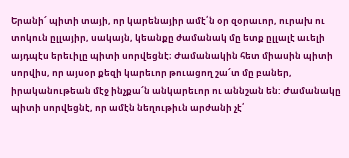Երանի՜ պիտի տայի, որ կարենայիր ամէ՛ն օր զօրաւոր, ուրախ ու տոկուն ըլլայիր, սակայն, կեանքը ժամանակ մը ետք ըլլալէ աւելի այդպէս երեւիլը պիտի սորվեցնէ։ Ժամանակին հետ միասին պիտի սորվիս, որ այսօր քեզի կարեւոր թուացող շա՜տ մը բաներ, իրականութեան մէջ ինչքա՜ն անկարեւոր ու աննշան են: Ժամանակը պիտի սորվեցնէ, որ ամէն նեղութիւն արժանի չէ՛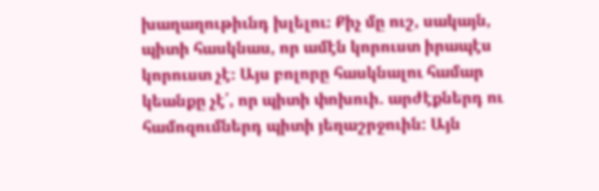խաղաղութիւնդ խլելու։ Քիչ մը ուշ, սակայն, պիտի հասկնաս, որ ամէն կորուստ իրապէս կորուստ չէ։ Այս բոլորը հասկնալու համար կեանքը չէ՛, որ պիտի փոխուի. արժէքներդ ու համոզումներդ պիտի յեղաշրջուին: Այն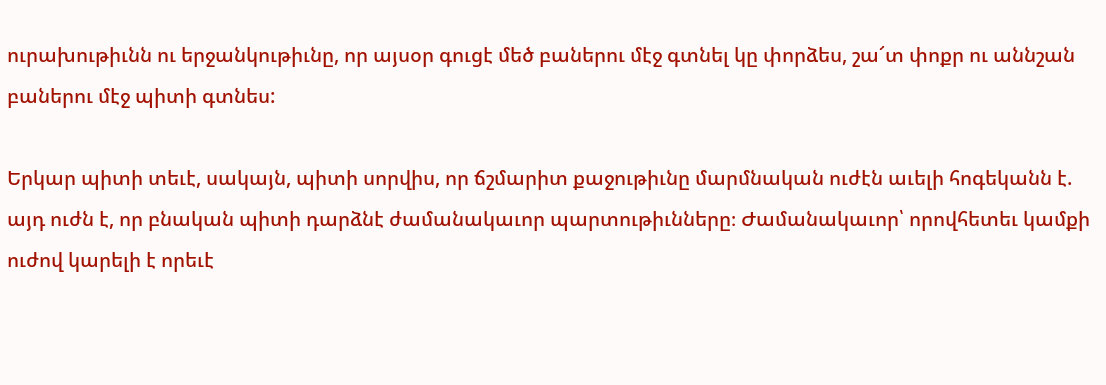ուրախութիւնն ու երջանկութիւնը, որ այսօր գուցէ մեծ բաներու մէջ գտնել կը փորձես, շա՜տ փոքր ու աննշան բաներու մէջ պիտի գտնես:

Երկար պիտի տեւէ, սակայն, պիտի սորվիս, որ ճշմարիտ քաջութիւնը մարմնական ուժէն աւելի հոգեկանն է. այդ ուժն է, որ բնական պիտի դարձնէ ժամանակաւոր պարտութիւնները։ Ժամանակաւոր՝ որովհետեւ կամքի ուժով կարելի է որեւէ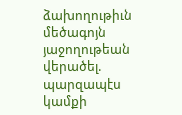ձախողութիւն մեծագոյն յաջողութեան վերածել. պարզապէս կամքի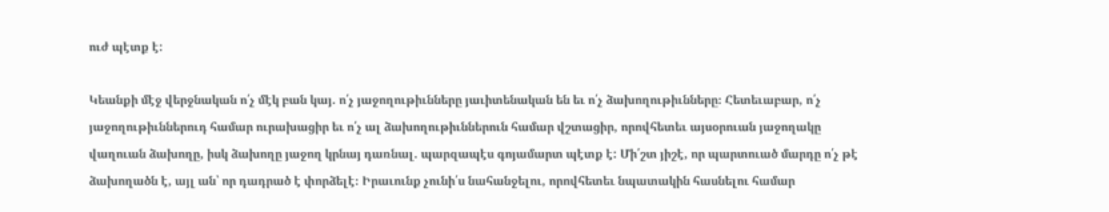ուժ պէտք է:

Կեանքի մէջ վերջնական ո՛չ մէկ բան կայ. ո՛չ յաջողութիւնները յաւիտենական են եւ ո՛չ ձախողութիւնները։ Հետեւաբար, ո՛չ յաջողութիւններուդ համար ուրախացիր եւ ո՛չ ալ ձախողութիւններուն համար վշտացիր, որովհետեւ այսօրուան յաջողակը վաղուան ձախողը, իսկ ձախողը յաջող կրնայ դառնալ. պարզապէս գոյամարտ պէտք է: Մի՛շտ յիշէ, որ պարտուած մարդը ո՛չ թէ ձախողածն է, այլ ան՝ որ դադրած է փորձելէ։ Իրաւունք չունի՛ս նահանջելու, որովհետեւ նպատակին հասնելու համար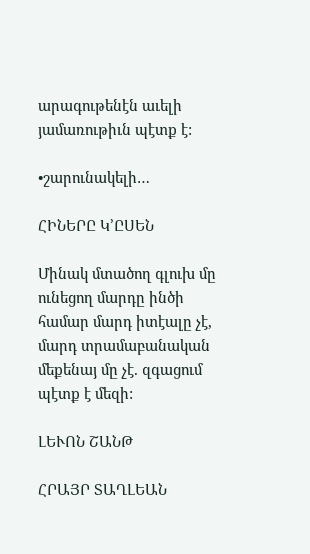արագութենէն աւելի յամառութիւն պէտք է:

•շարունակելի…

ՀԻՆԵՐԸ Կ՚ԸՍԵՆ

Մինակ մտածող գլուխ մը ունեցող մարդը ինծի համար մարդ իտէալը չէ, մարդ տրամաբանական մեքենայ մը չէ. զգացում պէտք է մեզի:

ԼԵՒՈՆ ՇԱՆԹ

ՀՐԱՅՐ ՏԱՂԼԵԱՆ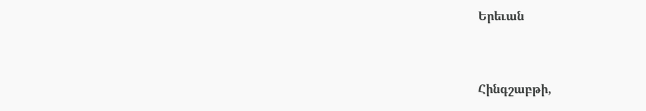Երեւան



Հինգշաբթի,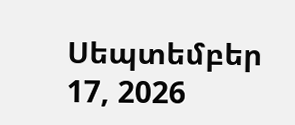Սեպտեմբեր 17, 2026